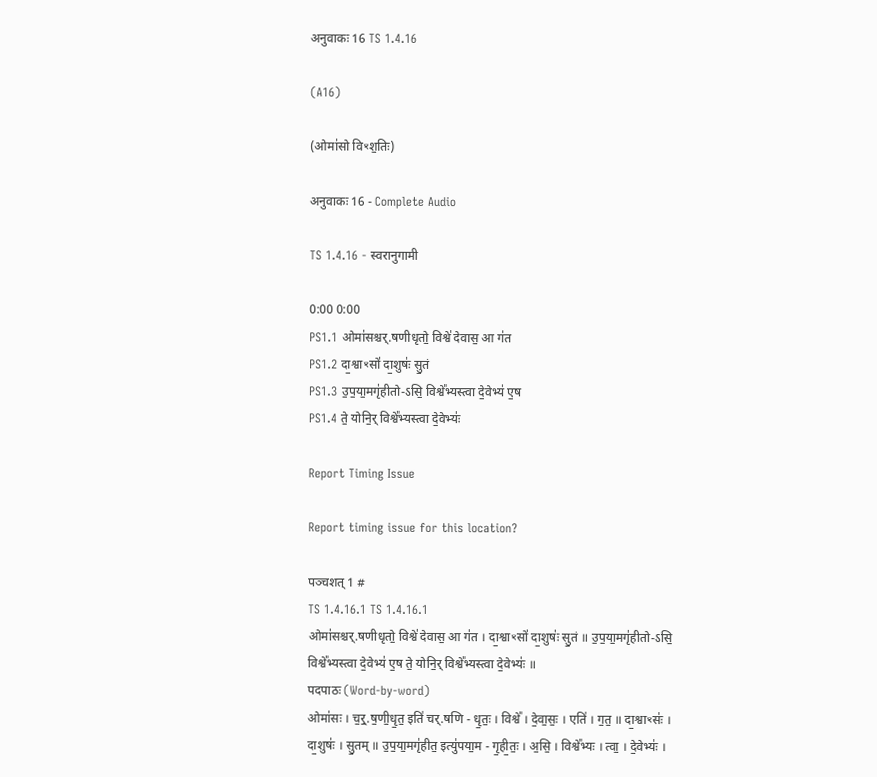अनुवाकः 16 TS 1.4.16

(A16)

(ओमा॑सो विꣳश॒तिः)

अनुवाकः 16 - Complete Audio

TS 1.4.16 - स्वरानुगामी

0:00 0:00
PS1.1 ओमा॑सश्चर्.षणीधृतो॒ विश्वे॑ देवास॒ आ ग॑त
PS1.2 दा॒श्वाꣳसो॑ दा॒शुषः॑ सु॒तं
PS1.3 उ॒प॒या॒मगृ॑हीतो-ऽसि॒ विश्वे᳚भ्यस्त्वा दे॒वेभ्य॑ ए॒ष
PS1.4 ते॒ योनि॒र् विश्वे᳚भ्यस्त्वा दे॒वेभ्यः॑

Report Timing Issue

Report timing issue for this location?

पञ्चशत् 1 #
TS 1.4.16.1 TS 1.4.16.1
ओमा॑सश्चर्.षणीधृतो॒ विश्वे॑ देवास॒ आ ग॑त । दा॒श्वाꣳसो॑ दा॒शुषः॑ सु॒तं ॥ उ॒प॒या॒मगृ॑हीतो-ऽसि॒ विश्वे᳚भ्यस्त्वा दे॒वेभ्य॑ ए॒ष ते॒ योनि॒र् विश्वे᳚भ्यस्त्वा दे॒वेभ्यः॑ ॥
पदपाठः (Word-by-word)
ओमा॑सः । च॒र्॒.ष॒णी॒धृ॒त॒ इति॑ चर्.षणि - धृ॒तः॒ । विश्वे᳚ । दे॒वा॒सः॒ । एति॑ । ग॒त॒ ॥ दा॒श्वाꣳसः॑ । दा॒शुषः॑ । सु॒तम् ॥ उ॒प॒या॒मगृ॑हीत॒ इत्यु॑पया॒म - गृ॒ही॒तः॒ । अ॒सि॒ । विश्वे᳚भ्यः । त्वा॒ । दे॒वेभ्यः॑ ।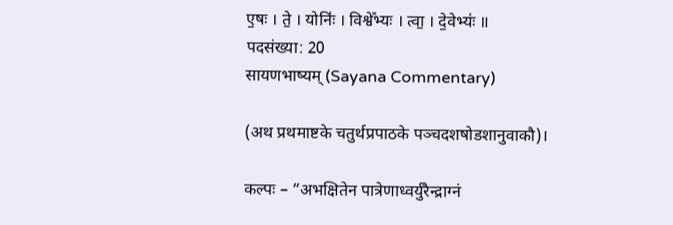ए॒षः । ते॒ । योनिः॑ । विश्वे᳚भ्यः । त्वा॒ । दे॒वेभ्यः॑ ॥
पदसंख्या: 20
सायणभाष्यम् (Sayana Commentary)

(अथ प्रथमाष्टके चतुर्थप्रपाठके पञ्चदशषोडशानुवाकौ)।

कल्पः – “अभक्षितेन पात्रेणाध्वर्युरैन्द्राग्नं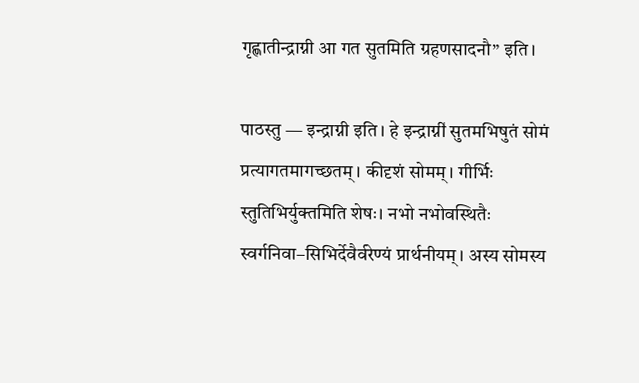गृह्णातीन्द्राग्नी आ गत सुतमिति ग्रहणसादनौ” इति।

पाठस्तु — इन्द्राग्नी इति। हे इन्द्राग्नी॑ सुतमभिषुतं सोमं प्रत्यागतमागच्छतम्। कीदृशं सोमम्। गीर्भिः स्तुतिभिर्युक्तमिति शेषः। नभो नभोवस्थितैः स्वर्गनिवा–सिभिर्देवैर्वरेण्यं प्रार्थनीयम्। अस्य सोमस्य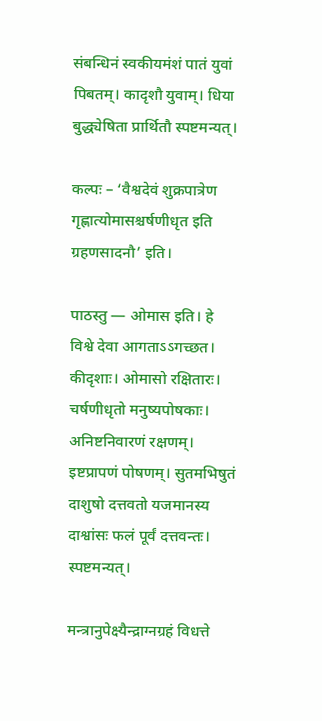संबन्धिनं स्वकीयमंशं पातं युवां पिबतम्। कादृशौ युवाम्। धिया बुद्ध्येषिता प्रार्थितौ स्पष्टमन्यत्।

कल्पः – ‘वैश्वदेवं शुक्रपात्रेण गृह्णात्योमासश्चर्षणीधृत इति ग्रहणसादनौ’ इति।

पाठस्तु — ओमास इति। हे विश्वे देवा आगताऽऽगच्छत। कीदृशाः। ओमासो रक्षितारः। चर्षणीधृतो मनुष्यपोषकाः। अनिष्टनिवारणं रक्षणम्। इष्टप्रापणं पोषणम्। सुतमभिषुतं दाशुषो दत्तवतो यजमानस्य दाश्वांसः फलं पूर्वं दत्तवन्तः। स्पष्टमन्यत्।

मन्त्रानुपेक्ष्यैन्द्राग्नग्रहं विधत्ते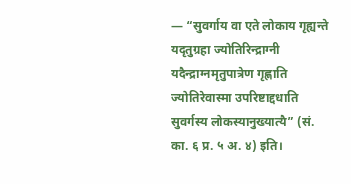— “सुवर्गाय वा एते लोकाय गृह्यन्ते यदृतुग्रहा ज्योतिरिन्द्राग्नी यदैन्द्राग्नमृतुपात्रेण गृह्णाति ज्योतिरेवास्मा उपरिष्टाद्दधाति सुवर्गस्य लोकस्यानुख्यात्यै” (सं. का. ६ प्र. ५ अ. ४) इति।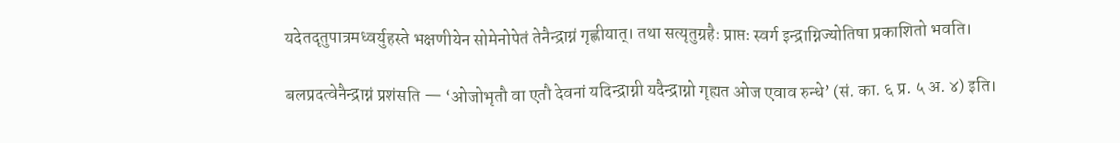यदेतदृतुपात्रमध्वर्युहस्ते भक्षणीयेन सोमेनोपेतं तेनैन्द्राग्नं गृह्णीयात्। तथा सत्यृतुग्रहैः प्राप्तः स्वर्ग इन्द्राग्निज्योतिषा प्रकाशितो भवति।

बलप्रदत्वेनैन्द्राग्नं प्रशंसति — ‘ओजोभृतौ वा एतौ देवनां यदिन्द्राग्नी यदैन्द्राग्नो गृह्यत ओज एवाव रुन्धे’ (सं. का. ६ प्र. ५ अ. ४) इति।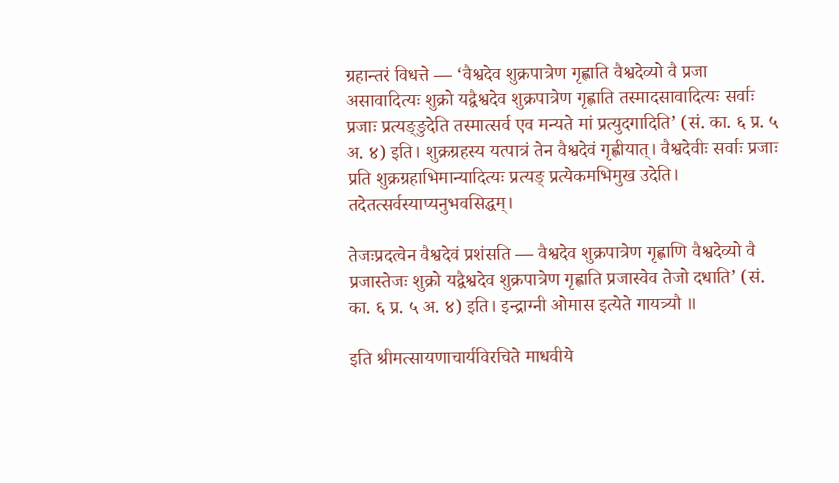ग्रहान्तरं विधत्ते — ‘वैश्वदेव शुक्रपात्रेण गृह्णाति वैश्वदेव्यो वै प्रजा असावादित्यः शुक्रो यद्वैश्वदेव शुक्रपात्रेण गृह्णाति तस्मादसावादित्यः सर्वाः प्रजाः प्रत्यङ्ङुदेति तस्मात्सर्व एव मन्यते मां प्रत्युदगादिति’ (सं. का. ६ प्र. ५ अ. ४) इति। शुक्रग्रहस्य यत्पात्रं तेन वैश्वदेवं गृह्णीयात्। वैश्वदेवीः सर्वाः प्रजाः प्रति शुक्रग्रहाभिमान्यादित्यः प्रत्यङ् प्रत्येकमभिमुख उदेति। तदेतत्सर्वस्याप्यनुभवसिद्धम्।

तेजःप्रदत्वेन वैश्वदेवं प्रशंसति — वैश्वदेव शुक्रपात्रेण गृह्णाणि वैश्वदेव्यो वै प्रजास्तेजः शुक्रो यद्वैश्वदेव शुक्रपात्रेण गृह्णाति प्रजास्वेव तेजो दधाति’ (सं. का. ६ प्र. ५ अ. ४) इति। इन्द्राग्नी ओमास इत्येते गायत्र्यौ ॥

इति श्रीमत्सायणाचार्यविरचिते माधवीये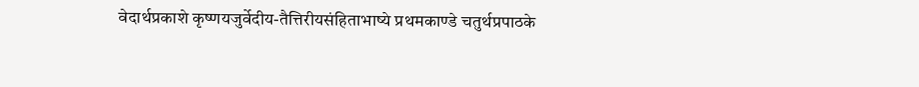वेदार्थप्रकाशे कृष्णयजुर्वेदीय-तैत्तिरीयसंहिताभाष्ये प्रथमकाण्डे चतुर्थप्रपाठके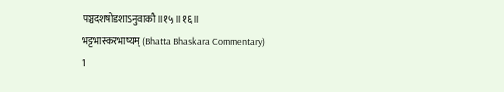पञ्चदशषोडशाऽनुवाकौ॥१५॥१६॥
भट्टभास्करभाष्यम् (Bhatta Bhaskara Commentary)
1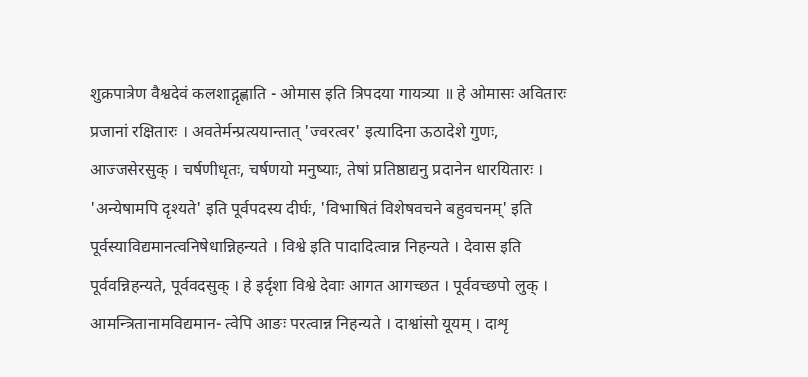शुक्रपात्रेण वैश्वदेवं कलशाद्गृह्णाति - ओमास इति त्रिपदया गायत्र्या ॥ हे ओमासः अवितारः प्रजानां रक्षितारः । अवतेर्मन्प्रत्ययान्तात् 'ज्वरत्वर' इत्यादिना ऊठादेशे गुणः, आज्जसेरसुक् । चर्षणीधृतः, चर्षणयो मनुष्याः, तेषां प्रतिष्ठाद्यनु प्रदानेन धारयितारः । 'अन्येषामपि दृश्यते' इति पूर्वपदस्य दीर्घः, 'विभाषितं विशेषवचने बहुवचनम्' इति पूर्वस्याविद्यमानत्वनिषेधान्निहन्यते । विश्वे इति पादादित्वान्न निहन्यते । देवास इति पूर्ववन्निहन्यते, पूर्ववदसुक् । हे इर्दृशा विश्वे देवाः आगत आगच्छत । पूर्ववच्छपो लुक् । आमन्त्रितानामविद्यमान- त्वेपि आङः परत्वान्न निहन्यते । दाश्वांसो यूयम् । दाशृ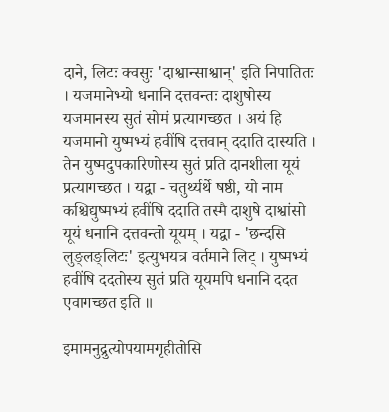दाने, लिटः क्वसुः 'दाश्वान्साश्वान्' इति निपातितः । यजमानेभ्यो धनानि दत्तवन्तः दाशुषोस्य यजमानस्य सुतं सोमं प्रत्यागच्छत । अयं हि यजमानो युष्मभ्यं हवींषि दत्तवान् ददाति दास्यति । तेन युष्मदुपकारिणोस्य सुतं प्रति दानशीला यूयं प्रत्यागच्छत । यद्वा - चतुर्थ्यर्थे षष्ठी, यो नाम कश्चिद्युष्मभ्यं हवींषि ददाति तस्मै दाशुषे दाश्वांसो यूयं धनानि दत्तवन्तो यूयम् । यद्वा - 'छन्दसि लुङ्लङ्लिटः' इत्युभयत्र वर्तमाने लिट् । युष्मभ्यं हवींषि ददतोस्य सुतं प्रति यूयमपि धनानि ददत एवागच्छत इति ॥

इमामनुद्रुत्योपयामगृहीतोसि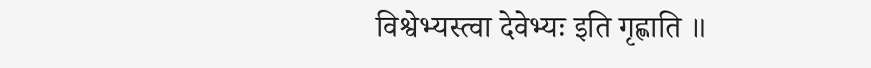विश्वेभ्यस्त्वा देवेभ्यः इति गृह्णाति ॥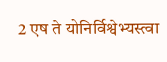2 एष ते योनिर्विश्वेभ्यस्त्वा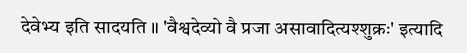देवेभ्य इति सादयति ॥ 'वैश्वदेव्यो वै प्रजा असावादित्यश्शुक्रः' इत्यादि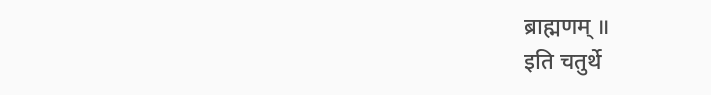ब्राह्मणम् ॥
इति चतुर्थे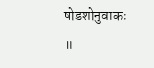षोडशोनुवाकः ॥